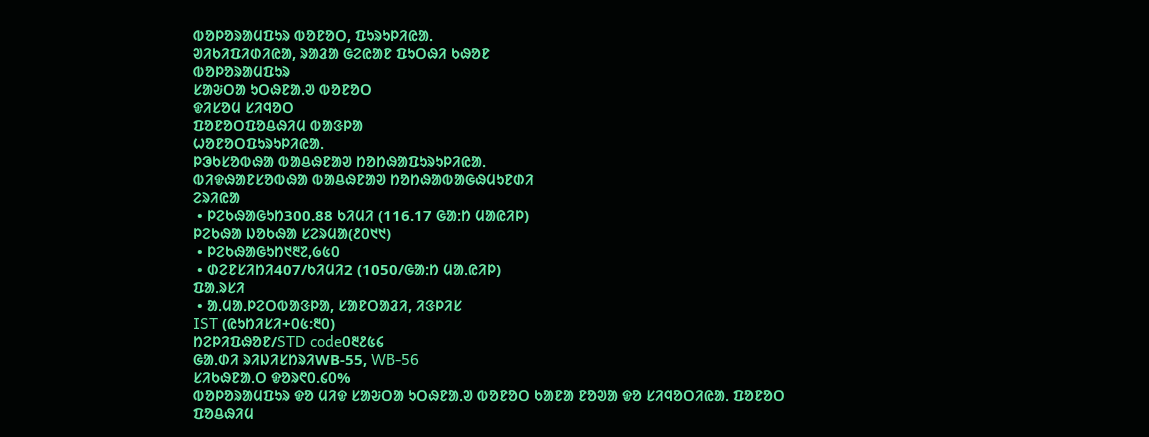ᱵᱚᱞᱚᱨᱟᱢᱯᱩᱨ ᱵᱚᱱᱚᱛ, ᱯᱩᱨᱩᱞᱤᱭᱟᱹ
ᱣᱤᱠᱤᱯᱤᱰᱤᱭᱟ, ᱨᱟᱲᱟ ᱜᱮᱭᱟᱱ ᱯᱩᱛᱷᱤ ᱠᱷᱚᱱ
ᱵᱚᱞᱚᱨᱟᱢᱯᱩᱨ
ᱥᱟᱶᱛᱟ ᱩᱛᱷᱱᱟᱹᱣ ᱵᱚᱱᱚᱛ
ᱫᱤᱥᱚᱢ ᱥᱤᱧᱚᱛ
ᱯᱚᱱᱚᱛᱯᱚᱪᱷᱤᱢ ᱵᱟᱝᱞᱟ
ᱦᱚᱱᱚᱛᱯᱩᱨᱩᱞᱤᱭᱟᱹ
ᱞᱳᱠᱥᱚᱵᱷᱟ ᱵᱟᱪᱷᱱᱟᱣ ᱴᱚᱴᱷᱟᱯᱩᱨᱩᱞᱤᱭᱟᱹ
ᱵᱤᱫᱷᱟᱱᱥᱚᱵᱷᱟ ᱵᱟᱪᱷᱱᱟᱣ ᱴᱚᱴᱷᱟᱵᱟᱜᱷᱢᱩᱱᱰᱤ
ᱮᱨᱤᱭᱟ
 • ᱞᱮᱠᱷᱟᱜᱩᱴ300.88 ᱠᱤᱢᱤ (116.17 ᱜᱟᱺᱴ ᱢᱟᱭᱤᱞ)
ᱞᱮᱠᱷᱟ ᱡᱚᱠᱷᱟ ᱥᱮᱨᱢᱟ(᱒᱐᱑᱑)
 • ᱞᱮᱠᱷᱟᱜᱩᱴ᱑᱓᱗,᱙᱕᱐
 • ᱰᱮᱱᱥᱤᱴᱤ407/ᱠᱤᱢᱤ2 (1050/ᱜᱟᱺᱴ ᱢᱟᱹᱭᱤᱞ)
ᱯᱟᱹᱨᱥᱤ
 • ᱟᱹᱢᱟᱹᱞᱮᱛᱵᱟᱝᱞᱟ, ᱥᱟᱱᱛᱟᱲᱤ, ᱤᱝᱞᱤᱥ
IST (ᱭᱩᱴᱤᱥᱤ+᱐᱕:᱓᱐)
ᱴᱮᱞᱤᱯᱷᱚᱱ/STD code᱐᱓᱒᱕᱔
ᱜᱟᱹᱰᱤ ᱨᱤᱡᱤᱥᱴᱨᱤWB-55, WB-56
ᱥᱤᱠᱷᱱᱟᱹᱛ ᱫᱚᱨ᱖᱐.᱔᱐%
ᱵᱚᱞᱚᱨᱟᱢᱯᱩᱨ ᱫᱚ ᱢᱤᱫ ᱥᱟᱶᱛᱟ ᱩᱛᱷᱱᱟᱹᱣ ᱵᱚᱱᱚᱛ ᱠᱟᱱᱟ ᱱᱚᱣᱟ ᱫᱚ ᱥᱤᱧᱚᱛᱤᱭᱟᱹ ᱯᱚᱱᱚᱛ ᱯᱚᱪᱷᱤᱢ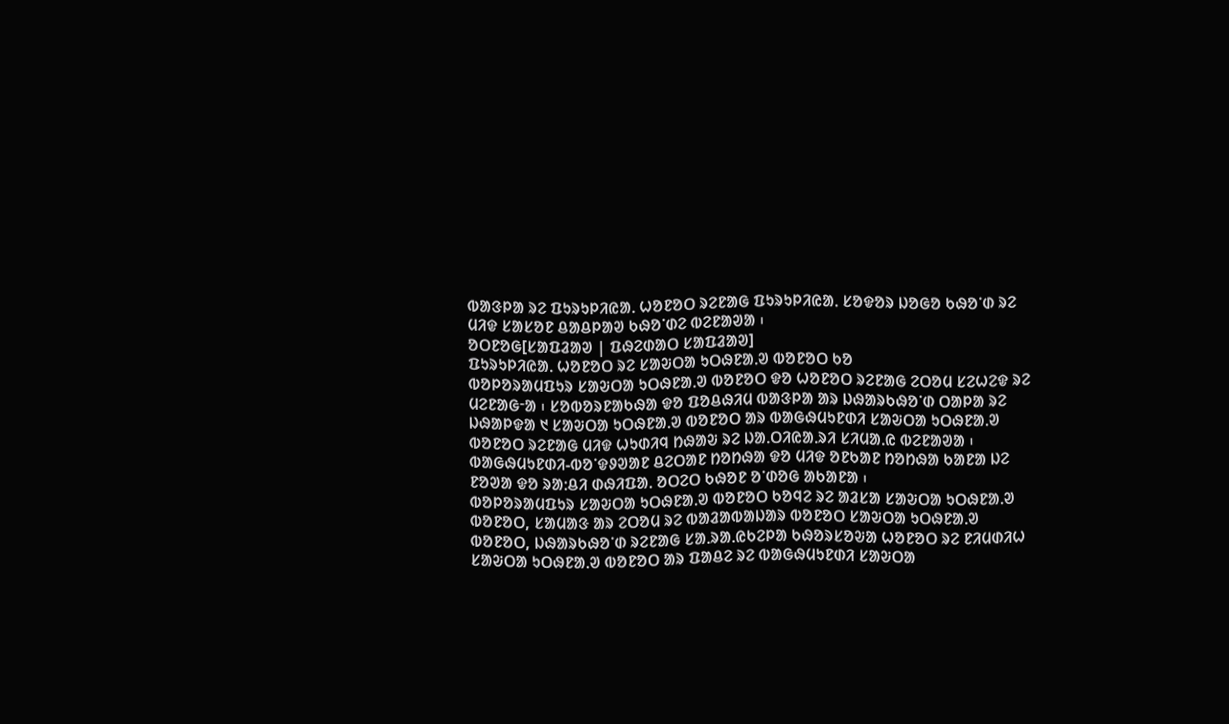ᱵᱟᱝᱞᱟ ᱨᱮ ᱯᱩᱨᱩᱞᱤᱭᱟᱹ ᱦᱚᱱᱚᱛ ᱨᱮᱱᱟᱜ ᱯᱩᱨᱩᱞᱤᱭᱟᱹ ᱥᱚᱫᱚᱨ ᱡᱚᱜᱚ ᱠᱷᱚᱸᱰ ᱨᱮ ᱢᱤᱫ ᱥᱟᱥᱚᱱ ᱪᱟᱪᱞᱟᱣ ᱠᱷᱚᱸᱰᱮ ᱵᱮᱱᱟᱣᱟ ᱾
ᱚᱛᱱᱚᱜ[ᱥᱟᱯᱲᱟᱣ | ᱯᱷᱮᱰᱟᱛ ᱥᱟᱯᱲᱟᱣ]
ᱯᱩᱨᱩᱞᱤᱭᱟᱹ ᱦᱚᱱᱚᱛ ᱨᱮ ᱥᱟᱶᱛᱟ ᱩᱛᱷᱱᱟᱹᱣ ᱵᱚᱱᱚᱛ ᱠᱚ
ᱵᱚᱞᱚᱨᱟᱢᱯᱩᱨ ᱥᱟᱶᱛᱟ ᱩᱛᱷᱱᱟᱹᱣ ᱵᱚᱱᱚᱛ ᱫᱚ ᱦᱚᱱᱚᱛ ᱨᱮᱱᱟᱜ ᱮᱛᱚᱢ ᱥᱮᱦᱮᱫ ᱨᱮ ᱢᱮᱱᱟᱜᱼᱟ ᱾ ᱥᱚᱵᱚᱨᱱᱟᱠᱷᱟ ᱫᱚ ᱯᱚᱪᱷᱤᱢ ᱵᱟᱝᱞᱟ ᱟᱨ ᱡᱷᱟᱨᱠᱷᱚᱸᱰ ᱛᱟᱞᱟ ᱨᱮ ᱡᱷᱟᱞᱫᱟ ᱑ ᱥᱟᱶᱛᱟ ᱩᱛᱷᱱᱟᱹᱣ ᱵᱚᱱᱚᱛ ᱟᱨ ᱵᱟᱜᱷᱢᱩᱱᱰᱤ ᱥᱟᱶᱛᱟ ᱩᱛᱷᱱᱟᱹᱣ ᱵᱚᱱᱚᱛ ᱨᱮᱱᱟᱜ ᱢᱤᱫ ᱦᱩᱰᱤᱧ ᱴᱷᱟᱶ ᱨᱮ ᱡᱟᱹᱛᱤᱭᱟᱹᱨᱤ ᱥᱤᱢᱟᱹᱭ ᱵᱮᱱᱟᱣᱟ ᱾ ᱵᱟᱜᱷᱢᱩᱱᱰᱤ-ᱵᱚᱸᱫᱽᱣᱟᱱ ᱪᱮᱛᱟᱱ ᱴᱚᱴᱷᱟ ᱫᱚ ᱢᱤᱫ ᱚᱱᱠᱟᱱ ᱴᱚᱴᱷᱟ ᱠᱟᱱᱟ ᱡᱮ ᱱᱚᱣᱟ ᱫᱚ ᱨᱟᱺᱪᱤ ᱰᱷᱤᱯᱟᱹ ᱚᱛᱮᱛ ᱠᱷᱚᱱ ᱚᱸᱰᱚᱜ ᱟᱠᱟᱱᱟ ᱾
ᱵᱚᱞᱚᱨᱟᱢᱯᱩᱨ ᱥᱟᱶᱛᱟ ᱩᱛᱷᱱᱟᱹᱣ ᱵᱚᱱᱚᱛ ᱠᱚᱧᱮ ᱨᱮ ᱟᱲᱥᱟ ᱥᱟᱶᱛᱟ ᱩᱛᱷᱱᱟᱹᱣ ᱵᱚᱱᱚᱛ, ᱥᱟᱢᱟᱝ ᱟᱨ ᱮᱛᱚᱢ ᱨᱮ ᱵᱟᱲᱟᱵᱟᱡᱟᱨ ᱵᱚᱱᱚᱛ ᱥᱟᱶᱛᱟ ᱩᱛᱷᱱᱟᱹᱣ ᱵᱚᱱᱚᱛ, ᱡᱷᱟᱨᱠᱷᱚᱸᱰ ᱨᱮᱱᱟᱜ ᱥᱟᱹᱨᱟᱹᱭᱠᱮᱞᱟ ᱠᱷᱚᱨᱥᱚᱶᱟ ᱦᱚᱱᱚᱛ ᱨᱮ ᱱᱤᱢᱰᱤᱦ ᱥᱟᱶᱛᱟ ᱩᱛᱷᱱᱟᱹᱣ ᱵᱚᱱᱚᱛ ᱟᱨ ᱯᱟᱪᱮ ᱨᱮ ᱵᱟᱜᱷᱢᱩᱱᱰᱤ ᱥᱟᱶᱛᱟ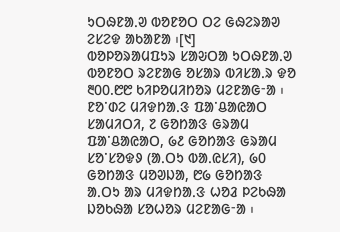ᱩᱛᱷᱱᱟᱹᱣ ᱵᱚᱱᱚᱛ ᱛᱮ ᱜᱷᱮᱨᱟᱣ ᱮᱥᱮᱫ ᱟᱠᱟᱱᱟ ᱾[᱑]
ᱵᱚᱞᱚᱨᱟᱢᱯᱩᱨ ᱥᱟᱶᱛᱟ ᱩᱛᱷᱱᱟᱹᱣ ᱵᱚᱱᱚᱛ ᱨᱮᱱᱟᱜ ᱚᱥᱟᱨ ᱵᱤᱥᱟᱹᱨ ᱫᱚ ᱓᱐᱐.᱘᱘ ᱠᱤᱞᱚᱢᱤᱴᱚᱨ ᱢᱮᱱᱟᱜᱼᱟ ᱾ ᱱᱚᱸᱰᱮ ᱢᱤᱫᱴᱟᱹᱝ ᱯᱟᱸᱪᱟᱭᱟᱛ ᱥᱟᱢᱤᱛᱤ, ᱗ ᱜᱚᱴᱟᱝ ᱜᱨᱟᱢ ᱯᱟᱸᱪᱟᱭᱟᱛ, ᱙᱒ ᱜᱚᱴᱟᱝ ᱜᱨᱟᱢ ᱥᱚᱸᱥᱚᱫᱽ (ᱟᱹᱛᱩ ᱵᱟᱹᱭᱥᱤ), ᱙᱐ ᱜᱚᱴᱟᱝ ᱢᱚᱣᱡᱟ, ᱘᱙ ᱜᱚᱴᱟᱝ ᱟᱹᱛᱩ ᱟᱨ ᱢᱤᱫᱴᱟᱹᱝ ᱦᱚᱲ ᱞᱮᱠᱷᱟ ᱡᱚᱠᱷᱟ ᱥᱚᱦᱚᱨ ᱢᱮᱱᱟᱜᱼᱟ ᱾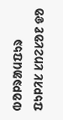ᱵᱚᱞᱨᱟᱢᱯᱩᱨ ᱯᱩᱞᱤᱥ ᱥᱴᱮᱥᱚᱱ ᱫᱚ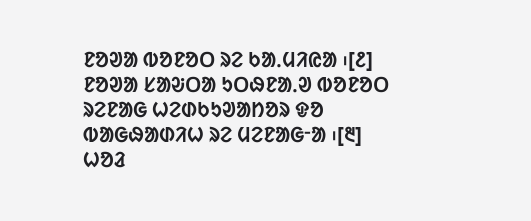ᱱᱚᱣᱟ ᱵᱚᱱᱚᱛ ᱨᱮ ᱠᱟᱹᱢᱤᱭᱟ ᱾[᱒] ᱱᱚᱣᱟ ᱥᱟᱶᱛᱟ ᱩᱛᱷᱱᱟᱹᱣ ᱵᱚᱱᱚᱛ ᱨᱮᱱᱟᱜ ᱦᱮᱰᱠᱩᱣᱟᱴᱚᱨ ᱫᱚ ᱵᱟᱜᱷᱟᱰᱤᱦ ᱨᱮ ᱢᱮᱱᱟᱜᱼᱟ ᱾[᱓]
ᱦᱚᱲ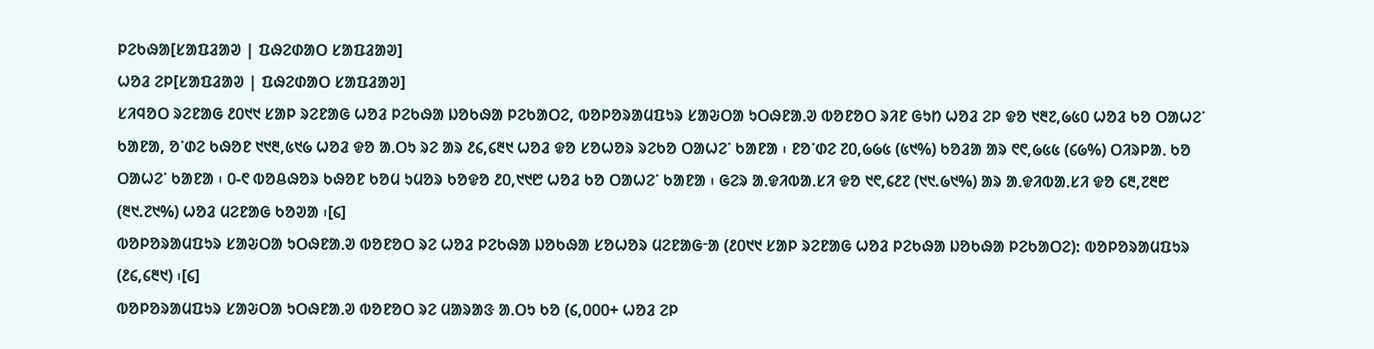ᱞᱮᱠᱷᱟ[ᱥᱟᱯᱲᱟᱣ | ᱯᱷᱮᱰᱟᱛ ᱥᱟᱯᱲᱟᱣ]
ᱦᱚᱲ ᱮᱞ[ᱥᱟᱯᱲᱟᱣ | ᱯᱷᱮᱰᱟᱛ ᱥᱟᱯᱲᱟᱣ]
ᱥᱤᱧᱚᱛ ᱨᱮᱱᱟᱜ ᱒᱐᱑᱑ ᱥᱟᱞ ᱨᱮᱱᱟᱜ ᱦᱚᱲ ᱞᱮᱠᱷᱟ ᱡᱚᱠᱷᱟ ᱞᱮᱠᱟᱛᱮ, ᱵᱚᱞᱚᱨᱟᱢᱯᱩᱨ ᱥᱟᱶᱛᱟ ᱩᱛᱷᱱᱟᱹᱣ ᱵᱚᱱᱚᱛ ᱨᱤᱱ ᱜᱩᱴ ᱦᱚᱲ ᱮᱞ ᱫᱚ ᱑᱓᱗,᱙᱕᱐ ᱦᱚᱲ ᱠᱚ ᱛᱟᱦᱮᱸ ᱠᱟᱱᱟ, ᱚᱸᱰᱮ ᱠᱷᱚᱱ ᱑᱑᱓,᱕᱑᱙ ᱦᱚᱲ ᱫᱚ ᱟᱹᱛᱩ ᱨᱮ ᱟᱨ ᱒᱔,᱔᱓᱑ ᱦᱚᱲ ᱫᱚ ᱥᱚᱦᱚᱨ ᱨᱮᱠᱚ ᱛᱟᱦᱮᱸ ᱠᱟᱱᱟ ᱾ ᱱᱚᱸᱰᱮ ᱗᱐,᱙᱙᱕ (᱕᱑%) ᱠᱚᱲᱟ ᱟᱨ ᱖᱖,᱙᱕᱕ (᱔᱙%) ᱛᱤᱨᱞᱟᱹ ᱠᱚ ᱛᱟᱦᱮᱸ ᱠᱟᱱᱟ ᱾ ᱐-᱖ ᱵᱚᱪᱷᱚᱨ ᱠᱷᱚᱱ ᱠᱚᱢ ᱩᱢᱚᱨ ᱠᱚᱫᱚ ᱒᱐,᱑᱑᱘ ᱦᱚᱲ ᱠᱚ ᱛᱟᱦᱮᱸ ᱠᱟᱱᱟ ᱾ ᱜᱮᱨ ᱟᱹᱫᱤᱵᱟᱹᱥᱤ ᱫᱚ ᱑᱖,᱔᱒᱗ (᱑᱑.᱙᱑%) ᱟᱨ ᱟᱹᱫᱤᱵᱟᱹᱥᱤ ᱫᱚ ᱔᱓,᱗᱓᱘ (᱓᱑.᱗᱑%) ᱦᱚᱲ ᱢᱮᱱᱟᱜ ᱠᱚᱣᱟ ᱾[᱔]
ᱵᱚᱞᱚᱨᱟᱢᱯᱩᱨ ᱥᱟᱶᱛᱟ ᱩᱛᱷᱱᱟᱹᱣ ᱵᱚᱱᱚᱛ ᱨᱮ ᱦᱚᱲ ᱞᱮᱠᱷᱟ ᱡᱚᱠᱷᱟ ᱥᱚᱦᱚᱨ ᱢᱮᱱᱟᱜᱼᱟ (᱒᱐᱑᱑ ᱥᱟᱞ ᱨᱮᱱᱟᱜ ᱦᱚᱲ ᱞᱮᱠᱷᱟ ᱡᱚᱠᱷᱟ ᱞᱮᱠᱟᱛᱮ): ᱵᱚᱞᱚᱨᱟᱢᱯᱩᱨ (᱒᱔,᱔᱓᱑) ᱾[᱔]
ᱵᱚᱞᱚᱨᱟᱢᱯᱩᱨ ᱥᱟᱶᱛᱟ ᱩᱛᱷᱱᱟᱹᱣ ᱵᱚᱱᱚᱛ ᱨᱮ ᱢᱟᱨᱟᱝ ᱟᱹᱛᱩ ᱠᱚ (᱔,᱐᱐᱐+ ᱦᱚᱲ ᱮᱞ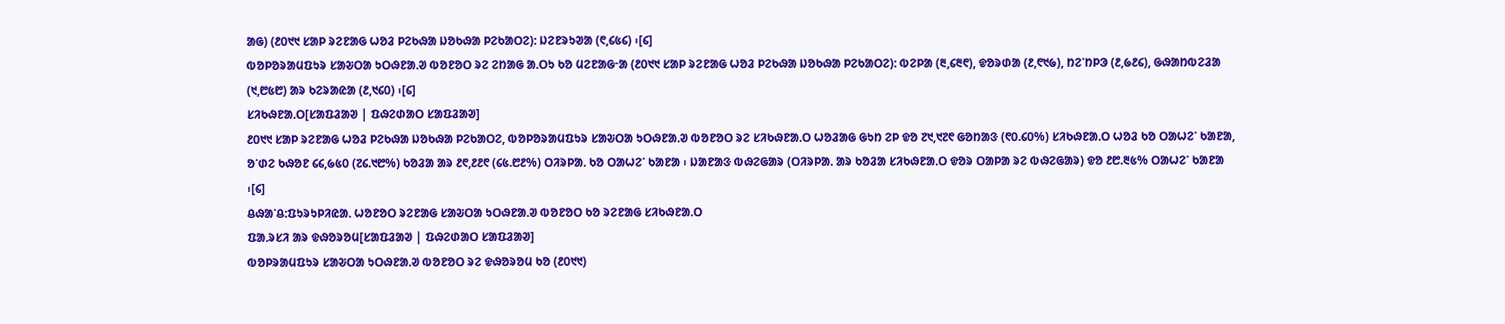ᱟᱜ) (᱒᱐᱑᱑ ᱥᱟᱞ ᱨᱮᱱᱟᱜ ᱦᱚᱲ ᱞᱮᱠᱷᱟ ᱡᱚᱠᱷᱟ ᱞᱮᱠᱟᱛᱮ): ᱡᱮᱱᱨᱩᱣᱟ (᱖,᱔᱕᱔) ᱾[᱔]
ᱵᱚᱞᱚᱨᱟᱢᱯᱩᱨ ᱥᱟᱶᱛᱟ ᱩᱛᱷᱱᱟᱹᱣ ᱵᱚᱱᱚᱛ ᱨᱮ ᱮᱴᱟᱜ ᱟᱹᱛᱩ ᱠᱚ ᱢᱮᱱᱟᱜᱼᱟ (᱒᱐᱑᱑ ᱥᱟᱞ ᱨᱮᱱᱟᱜ ᱦᱚᱲ ᱞᱮᱠᱷᱟ ᱡᱚᱠᱷᱟ ᱞᱮᱠᱟᱛᱮ): ᱵᱮᱞᱟ (᱓,᱔᱓᱖), ᱫᱚᱨᱰᱟ (᱒,᱖᱑᱙), ᱴᱮᱸᱴᱞᱳ (᱒,᱙᱒᱔), ᱜᱷᱟᱴᱵᱮᱲᱟ (᱑,᱘᱕᱘) ᱟᱨ ᱠᱮᱨᱟᱭᱟ (᱒,᱑᱔᱐) ᱾[᱔]
ᱥᱤᱠᱷᱱᱟᱹᱛ[ᱥᱟᱯᱲᱟᱣ | ᱯᱷᱮᱰᱟᱛ ᱥᱟᱯᱲᱟᱣ]
᱒᱐᱑᱑ ᱥᱟᱞ ᱨᱮᱱᱟᱜ ᱦᱚᱲ ᱞᱮᱠᱷᱟ ᱡᱚᱠᱷᱟ ᱞᱮᱠᱟᱛᱮ, ᱵᱚᱞᱚᱨᱟᱢᱯᱩᱨ ᱥᱟᱶᱛᱟ ᱩᱛᱷᱱᱟᱹᱣ ᱵᱚᱱᱚᱛ ᱨᱮ ᱥᱤᱠᱷᱱᱟᱹᱛ ᱦᱚᱲᱟᱜ ᱜᱩᱴ ᱮᱞ ᱫᱚ ᱗᱑,᱑᱗᱖ ᱜᱚᱴᱟᱝ (᱖᱐.᱔᱐%) ᱥᱤᱠᱷᱱᱟᱹᱛ ᱦᱚᱲ ᱠᱚ ᱛᱟᱦᱮᱸ ᱠᱟᱱᱟ, ᱚᱸᱰᱮ ᱠᱷᱚᱱ ᱔᱔,᱙᱕᱐ (᱗᱔.᱑᱘%) ᱠᱚᱲᱟ ᱟᱨ ᱒᱖,᱒᱒᱖ (᱔᱕.᱘᱒%) ᱛᱤᱨᱞᱟᱹ ᱠᱚ ᱛᱟᱦᱮᱸ ᱠᱟᱱᱟ ᱾ ᱡᱟᱱᱟᱝ ᱵᱷᱮᱜᱟᱨ (ᱛᱤᱨᱞᱟᱹ ᱟᱨ ᱠᱚᱲᱟ ᱥᱤᱠᱷᱱᱟᱹᱛ ᱫᱚᱨ ᱛᱟᱞᱟ ᱨᱮ ᱵᱷᱮᱜᱟᱨ) ᱫᱚ ᱒᱘.᱓᱕% ᱛᱟᱦᱮᱸ ᱠᱟᱱᱟ ᱾[᱔]
ᱪᱷᱟᱸᱪ:ᱯᱩᱨᱩᱞᱤᱭᱟᱹ ᱦᱚᱱᱚᱛ ᱨᱮᱱᱟᱜ ᱥᱟᱶᱛᱟ ᱩᱛᱷᱱᱟᱹᱣ ᱵᱚᱱᱚᱛ ᱠᱚ ᱨᱮᱱᱟᱜ ᱥᱤᱠᱷᱱᱟᱹᱛ
ᱯᱟᱹᱨᱥᱤ ᱟᱨ ᱫᱷᱚᱨᱚᱢ[ᱥᱟᱯᱲᱟᱣ | ᱯᱷᱮᱰᱟᱛ ᱥᱟᱯᱲᱟᱣ]
ᱵᱚᱞᱨᱟᱢᱯᱩᱨ ᱥᱟᱶᱛᱟ ᱩᱛᱷᱱᱟᱹᱣ ᱵᱚᱱᱚᱛ ᱨᱮ ᱫᱷᱚᱨᱚᱢ ᱠᱚ (᱒᱐᱑᱑)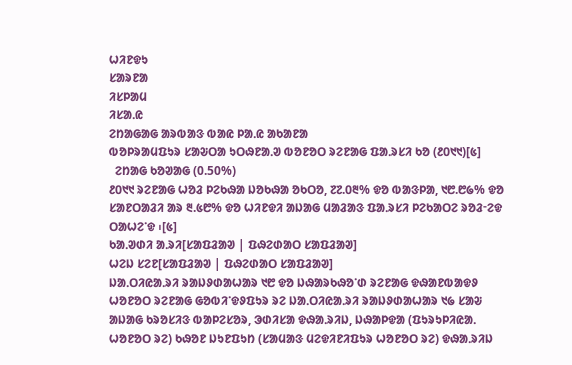ᱦᱤᱱᱫᱩ
ᱥᱟᱨᱱᱟ
ᱤᱥᱞᱟᱢ
ᱤᱥᱟᱹᱭ
ᱮᱴᱟᱜᱟᱜ ᱟᱨᱵᱟᱝ ᱵᱟᱭ ᱞᱟᱹᱭ ᱟᱠᱟᱱᱟ
ᱵᱚᱞᱨᱟᱢᱯᱩᱨ ᱥᱟᱶᱛᱟ ᱩᱛᱷᱱᱟᱹᱣ ᱵᱚᱱᱚᱛ ᱨᱮᱱᱟᱜ ᱯᱟᱹᱨᱥᱤ ᱠᱚ (᱒᱐᱑᱑)[᱕]
  ᱮᱴᱟᱜ ᱠᱚᱣᱟᱜ (0.50%)
᱒᱐᱑᱑ ᱨᱮᱱᱟᱜ ᱦᱚᱲ ᱞᱮᱠᱷᱟ ᱡᱚᱠᱷᱟ ᱚᱠᱛᱚ, ᱗᱗.᱐᱓% ᱫᱚ ᱵᱟᱝᱞᱟ, ᱑᱘.᱘᱙% ᱫᱚ ᱥᱟᱱᱛᱟᱲᱤ ᱟᱨ ᱓.᱕᱘% ᱫᱚ ᱦᱤᱱᱫᱤ ᱟᱡᱟᱜ ᱢᱟᱲᱟᱝ ᱯᱟᱹᱨᱥᱤ ᱞᱮᱠᱟᱛᱮ ᱨᱚᱲᱼᱮᱫ ᱛᱟᱦᱮᱸᱫ ᱾[᱕]
ᱠᱟᱹᱣᱰᱤ ᱟᱹᱨᱤ[ᱥᱟᱯᱲᱟᱣ | ᱯᱷᱮᱰᱟᱛ ᱥᱟᱯᱲᱟᱣ]
ᱦᱮᱡ ᱥᱮᱱ[ᱥᱟᱯᱲᱟᱣ | ᱯᱷᱮᱰᱟᱛ ᱥᱟᱯᱲᱟᱣ]
ᱡᱟᱹᱛᱤᱭᱟᱹᱨᱤ ᱨᱟᱡᱽᱰᱟᱦᱟᱨ ᱑᱘ ᱫᱚ ᱡᱷᱟᱨᱠᱷᱚᱸᱰ ᱨᱮᱱᱟᱜ ᱫᱷᱟᱱᱵᱟᱫᱽ ᱦᱚᱱᱚᱛ ᱨᱮᱱᱟᱜ ᱜᱚᱵᱤᱸᱫᱽᱯᱩᱨ ᱨᱮ ᱡᱟᱹᱛᱤᱭᱟᱹᱨᱤ ᱨᱟᱡᱽᱰᱟᱦᱟᱨ ᱑᱙ ᱥᱟᱶ ᱟᱡᱟᱜ ᱠᱨᱚᱥᱤᱝ ᱵᱟᱞᱮᱥᱚᱨ, ᱳᱰᱤᱥᱟ ᱫᱷᱟᱹᱨᱤᱡ, ᱡᱷᱟᱞᱫᱟ (ᱯᱩᱨᱩᱞᱤᱭᱟᱹ ᱦᱚᱱᱚᱛ ᱨᱮ) ᱠᱷᱚᱱ ᱡᱩᱱᱯᱩᱴ (ᱥᱟᱢᱟᱝ ᱢᱮᱫᱤᱱᱤᱯᱩᱨ ᱦᱚᱱᱚᱛ ᱨᱮ) ᱫᱷᱟᱹᱨᱤᱡ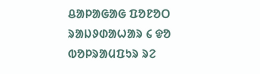ᱪᱟᱞᱟᱜᱟᱜ ᱯᱚᱱᱚᱛ ᱨᱟᱡᱽᱰᱟᱦᱟᱨ ᱔ ᱫᱚ ᱵᱚᱞᱨᱟᱢᱯᱩᱨ ᱨᱮ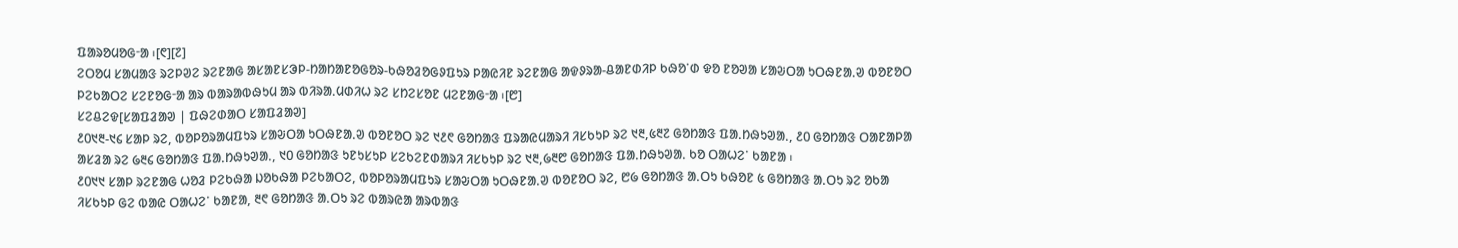ᱯᱟᱨᱚᱢᱚᱜᱼᱟ ᱾[᱖][᱗]
ᱮᱛᱚᱢ ᱥᱟᱢᱟᱝ ᱨᱮᱞᱣᱮ ᱨᱮᱱᱟᱜ ᱟᱥᱟᱱᱥᱳᱞ-ᱴᱟᱴᱟᱱᱚᱜᱚᱨ-ᱠᱷᱚᱲᱚᱜᱽᱯᱩᱨ ᱞᱟᱭᱤᱱ ᱨᱮᱱᱟᱜ ᱟᱫᱽᱨᱟ-ᱪᱟᱱᱰᱤᱞ ᱠᱷᱚᱸᱰ ᱫᱚ ᱱᱚᱣᱟ ᱥᱟᱶᱛᱟ ᱩᱛᱷᱱᱟᱹᱣ ᱵᱚᱱᱚᱛ ᱞᱮᱠᱟᱛᱮ ᱥᱮᱱᱚᱜᱼᱟ ᱟᱨ ᱵᱟᱨᱟᱵᱷᱩᱢ ᱟᱨ ᱵᱤᱨᱟᱹᱢᱰᱤᱦ ᱨᱮ ᱥᱴᱮᱥᱚᱱ ᱢᱮᱱᱟᱜᱼᱟ ᱾[᱘]
ᱥᱮᱪᱮᱫ[ᱥᱟᱯᱲᱟᱣ | ᱯᱷᱮᱰᱟᱛ ᱥᱟᱯᱲᱟᱣ]
᱒᱐᱑᱓-᱑᱔ ᱥᱟᱞ ᱨᱮ, ᱵᱚᱞᱚᱨᱟᱢᱯᱩᱨ ᱥᱟᱶᱛᱟ ᱩᱛᱷᱱᱟᱹᱣ ᱵᱚᱱᱚᱛ ᱨᱮ ᱑᱒᱖ ᱜᱚᱴᱟᱝ ᱯᱨᱟᱭᱢᱟᱨᱤ ᱤᱥᱠᱩᱞ ᱨᱮ ᱑᱓,᱕᱓᱗ ᱜᱚᱴᱟᱝ ᱯᱟᱹᱴᱷᱩᱣᱟᱹ, ᱒᱐ ᱜᱚᱴᱟᱝ ᱛᱟᱱᱟᱞᱟ ᱟᱥᱲᱟ ᱨᱮ ᱙᱓᱔ ᱜᱚᱴᱟᱝ ᱯᱟᱹᱴᱷᱩᱣᱟᱹ, ᱑᱐ ᱜᱚᱴᱟᱝ ᱩᱱᱩᱥᱩᱞ ᱥᱮᱠᱮᱱᱰᱟᱨᱤ ᱤᱥᱠᱩᱞ ᱨᱮ ᱑᱓,᱙᱓᱘ ᱜᱚᱴᱟᱝ ᱯᱟᱹᱴᱷᱩᱣᱟᱹ ᱠᱚ ᱛᱟᱦᱮᱸ ᱠᱟᱱᱟ ᱾
᱒᱐᱑᱑ ᱥᱟᱞ ᱨᱮᱱᱟᱜ ᱦᱚᱲ ᱞᱮᱠᱷᱟ ᱡᱚᱠᱷᱟ ᱞᱮᱠᱟᱛᱮ, ᱵᱚᱞᱚᱨᱟᱢᱯᱩᱨ ᱥᱟᱶᱛᱟ ᱩᱛᱷᱱᱟᱹᱣ ᱵᱚᱱᱚᱛ ᱨᱮ, ᱘᱙ ᱜᱚᱴᱟᱝ ᱟᱹᱛᱩ ᱠᱷᱚᱱ ᱕ ᱜᱚᱴᱟᱝ ᱟᱹᱛᱩ ᱨᱮ ᱚᱠᱟ ᱤᱥᱠᱩᱞ ᱜᱮ ᱵᱟᱭ ᱛᱟᱦᱮᱸ ᱠᱟᱱᱟ, ᱓᱖ ᱜᱚᱴᱟᱝ ᱟᱹᱛᱩ ᱨᱮ ᱵᱟᱨᱭᱟ ᱟᱨᱵᱟᱝ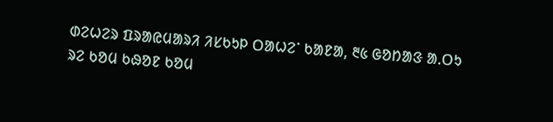ᱰᱮᱦᱮᱨ ᱯᱨᱟᱭᱢᱟᱨᱤ ᱤᱥᱠᱩᱞ ᱛᱟᱦᱮᱸ ᱠᱟᱱᱟ, ᱓᱕ ᱜᱚᱴᱟᱝ ᱟᱹᱛᱩ ᱨᱮ ᱠᱚᱢ ᱠᱷᱚᱱ ᱠᱚᱢ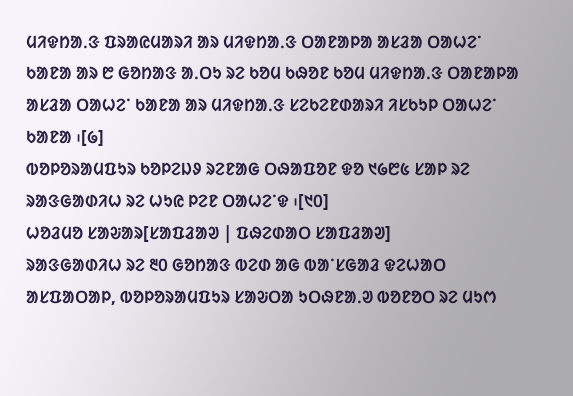ᱢᱤᱫᱴᱟᱹᱝ ᱯᱨᱟᱭᱢᱟᱨᱤ ᱟᱨ ᱢᱤᱫᱴᱟᱹᱝ ᱛᱟᱱᱟᱞᱟ ᱟᱥᱲᱟ ᱛᱟᱦᱮᱸ ᱠᱟᱱᱟ ᱟᱨ ᱘ ᱜᱚᱴᱟᱝ ᱟᱹᱛᱩ ᱨᱮ ᱠᱚᱢ ᱠᱷᱚᱱ ᱠᱚᱢ ᱢᱤᱫᱴᱟᱹᱝ ᱛᱟᱱᱟᱞᱟ ᱟᱥᱲᱟ ᱛᱟᱦᱮᱸ ᱠᱟᱱᱟ ᱟᱨ ᱢᱤᱫᱴᱟᱹᱝ ᱥᱮᱠᱮᱱᱰᱟᱨᱤ ᱤᱥᱠᱩᱞ ᱛᱟᱦᱮᱸ ᱠᱟᱱᱟ ᱾[᱙]
ᱵᱚᱞᱚᱨᱟᱢᱯᱩᱨ ᱠᱚᱞᱮᱡᱽ ᱨᱮᱱᱟᱜ ᱛᱷᱟᱯᱚᱱ ᱫᱚ ᱑᱙᱘᱕ ᱥᱟᱞ ᱨᱮ ᱨᱟᱝᱜᱟᱰᱤᱦ ᱨᱮ ᱦᱩᱭ ᱞᱮᱱ ᱛᱟᱦᱮᱸᱫ ᱾[᱑᱐]
ᱦᱚᱲᱢᱚ ᱥᱟᱶᱟᱨ[ᱥᱟᱯᱲᱟᱣ | ᱯᱷᱮᱰᱟᱛ ᱥᱟᱯᱲᱟᱣ]
ᱨᱟᱝᱜᱟᱰᱤᱦ ᱨᱮ ᱓᱐ ᱜᱚᱴᱟᱝ ᱵᱮᱰ ᱟᱜ ᱵᱟᱸᱥᱜᱟᱲ ᱫᱮᱦᱟᱛ ᱟᱥᱯᱟᱛᱟᱞ, ᱵᱚᱞᱚᱨᱟᱢᱯᱩᱨ ᱥᱟᱶᱛᱟ ᱩᱛᱷᱱᱟᱹᱣ ᱵᱚᱱᱚᱛ ᱨᱮ ᱢᱩᱬ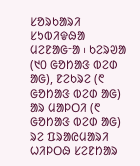ᱥᱚᱨᱠᱟᱨᱤ ᱥᱩᱵᱤᱫᱷᱟ ᱢᱮᱱᱟᱜᱼᱟ ᱾ ᱠᱮᱨᱣᱟ (᱑᱐ ᱜᱚᱴᱟᱝ ᱵᱮᱰ ᱟᱜ), ᱱᱮᱠᱨᱮ (᱖ ᱜᱚᱴᱟᱝ ᱵᱮᱰ ᱟᱜ) ᱟᱨ ᱢᱟᱞᱛᱤ (᱖ ᱜᱚᱴᱟᱝ ᱵᱮᱰ ᱟᱜ) ᱨᱮ ᱯᱨᱟᱭᱢᱟᱨᱤ ᱦᱤᱞᱛᱷ ᱥᱮᱱᱴᱟᱨ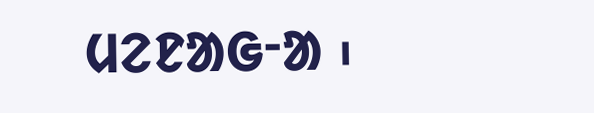ᱢᱮᱱᱟᱜᱼᱟ ᱾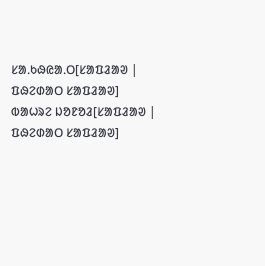ᱥᱟᱹᱠᱷᱭᱟᱹᱛ[ᱥᱟᱯᱲᱟᱣ | ᱯᱷᱮᱰᱟᱛ ᱥᱟᱯᱲᱟᱣ]
ᱵᱟᱦᱨᱮ ᱡᱚᱱᱚᱲ[ᱥᱟᱯᱲᱟᱣ | ᱯᱷᱮᱰᱟᱛ ᱥᱟᱯᱲᱟᱣ]